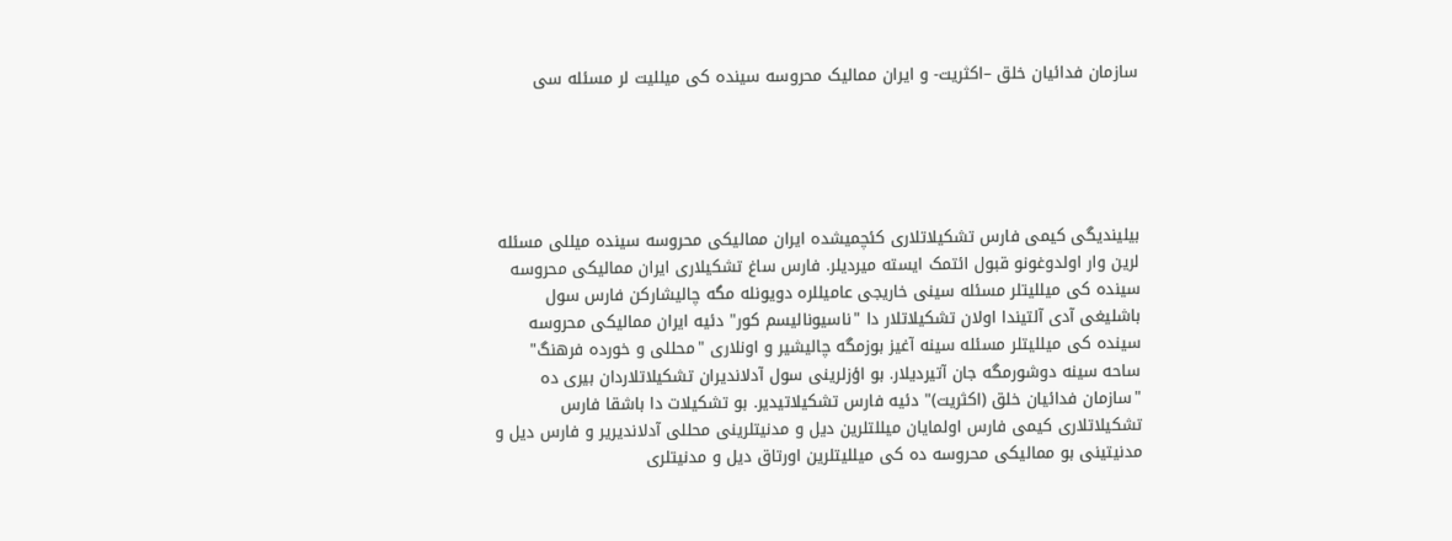سازمان فدائیان خلق –اکثریت- و ایران ممالیک محروسه سینده کی میللیت لر مسئله سی





بیلیندیگی کیمی فارس تشکیلاتلاری کئچمیشده ایران ممالیکی محروسه سینده میللی مسئله لرین وار اولدوغونو قبول ائتمک ایسته میردیلر. فارس ساغ تشکیلاری ایران ممالیکی محروسه سینده کی میللیتلر مسئله سینی خاریجی عامیللره دویونله مگه چالیشارکن فارس سول باشلیغی آدی آلتیندا اولان تشکیلاتلار دا "ناسیونالیسم کور" دئیه ایران ممالیکی محروسه سینده کی میللیتلر مسئله سینه آغیز بوزمگه چالیشیر و اونلاری "محللی و خورده فرهنگ" ساحه سینه دوشورمگه جان آتیردیلار. بو اؤزلرینی سول آدلاندیران تشکیلاتلاردان بیری ده "سازمان فدائیان خلق (اکثریت)" دئیه فارس تشکیلاتیدیر. بو تشکیلات دا باشقا فارس تشکیلاتلاری کیمی فارس اولمایان میللتلرین دیل و مدنیتلرینی محللی آدلاندیریر و فارس دیل و مدنیتینی بو ممالیکی محروسه ده کی میللیتلرین اورتاق دیل و مدنیتلری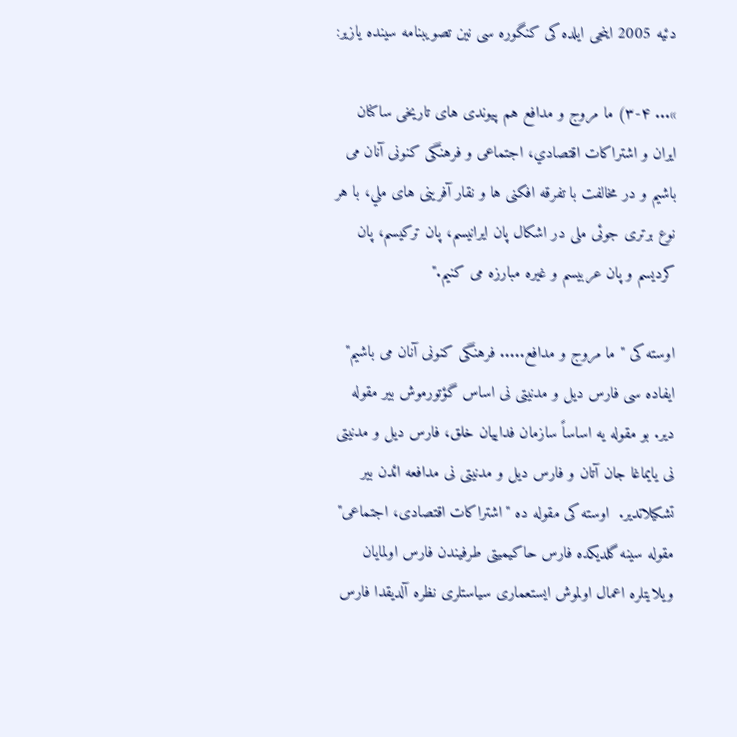دئیه 2005 اینجی ایلده کی کنگوره سی نین تصویبنامه سینده یازیر:

»... ۳-۴) ما مروج و مدافع هم پيوندی های تاريخی ساکنان ايران و اشتراکات اقتصادي، اجتماعی و فرهنگی کنونی آنان می باشيم و در مخالفت با تفرقه افکنی ها و نقار آفرينی های ملي، با هر نوع برتری جوئی ملی در اشکال پان ايرانيسم، پان ترکيسم، پان کرديسم و پان عربيسم و غيره مبارزه می کنيم."

اوسته کی "ما مروج و مدافع..... فرهنگی کنونی آنان می باشیم" ایفاده سی فارس دیل و مدنیتی نی اساس گؤتورموش بیر مقوله دیر. بو مقوله یه اساساً سازمان فداییان خلق، فارس دیل و مدنیتی نی یایماغا جان آتان و فارس دیل و مدنیتی نی مدافعه ائدن بیر تشکیلاتدیر.  اوسته کی مقوله ده "اشتراکات اقتصادی، اجتماعی" مقوله سینه گلدیکده فارس حاکیمیتی طرفیندن فارس اولمایان ویلایتلره اعمال اولموش ایستعماری سیاستلری نظره آلدیقدا فارس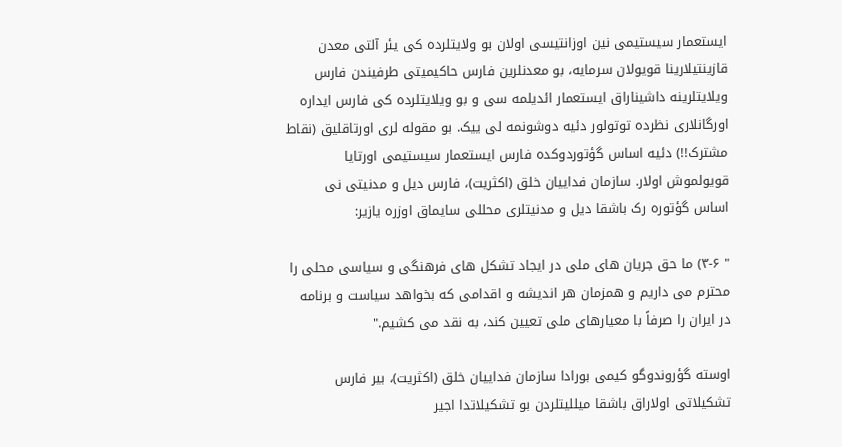ایستعمار سیستیمی نین اوزانتیسی اولان بو ولایتلرده کی یئر آلتی معدن قازینتیلارینا قویولان سرمایه، بو معدنلرین فارس حاکیمیتی طرفیندن فارس ویلایتلرینه داشیناراق ایستعمار ائدیلمه سی و بو ویلایتلرده کی فارس ایداره اورگانلاری نظرده توتولور دئیه دوشونمه لی ییک. بو مقوله لری اورتاقلیق (نقاط مشترک!!) دئیه اساس گؤتوردوکده فارس ایستعمار سیستیمی اورتایا قویولموش اولار. سازمان فداییان خلق (اکثریت)، فارس دیل و مدنیتی نی اساس گؤتوره رک باشقا دیل و مدنیتلری محللی سایماق اوزره یازیر:

" ۳-۶) ما حق جريان های ملی در ايجاد تشکل های فرهنگی و سياسی محلی را محترم می داريم و همزمان هر انديشه و اقدامی که بخواهد سياست و برنامه در ايران را صرفاً با معيارهای ملی تعيين کند، به نقد می کشيم."

اوسته گؤروندوگو کیمی بورادا سازمان فداییان خلق (اکثریت)، بیر فارس تشکیلاتی اولاراق باشقا میللیتلردن بو تشکیلاتدا اجیر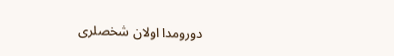دورومدا اولان شخصلری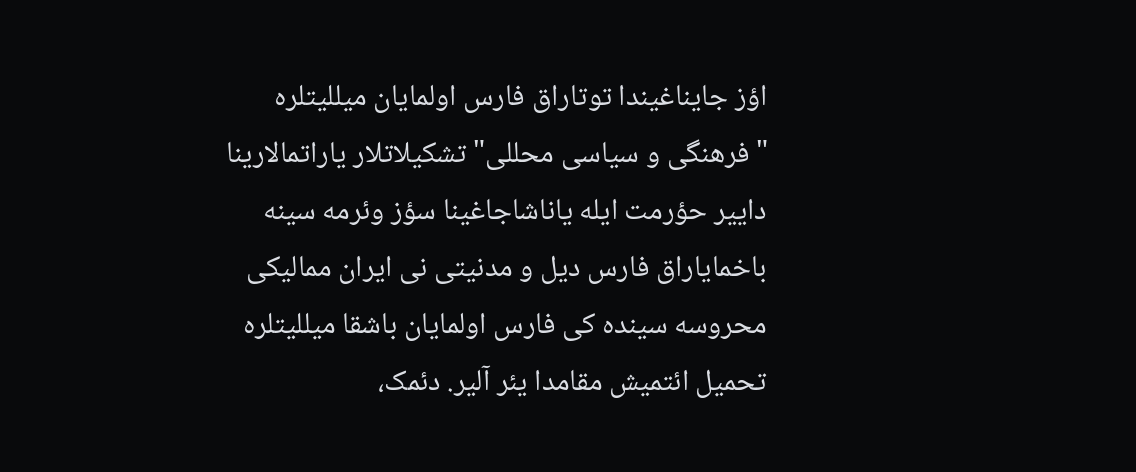اؤز جایناغیندا توتاراق فارس اولمایان میللیتلره "فرهنگی و سیاسی محللی" تشکیلاتلار یاراتمالارینا داییر حؤرمت ایله یاناشاجاغینا سؤز وئرمه سینه باخمایاراق فارس دیل و مدنیتی نی ایران ممالیکی محروسه سینده کی فارس اولمایان باشقا میللیتلره تحمیل ائتمیش مقامدا یئر آلیر. دئمک،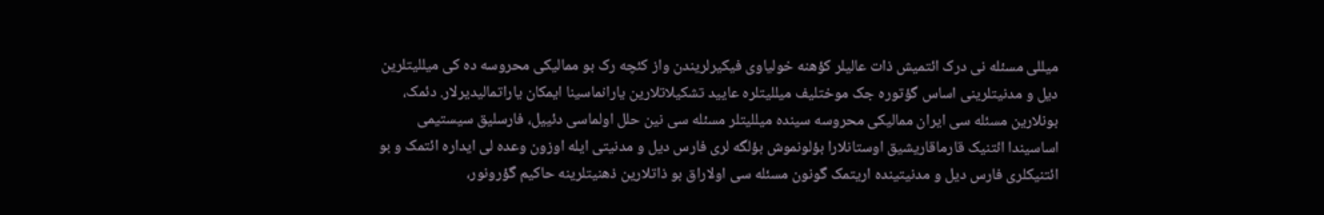میللی مسئله نی درک ائتمیش ذات عالیلر کؤهنه خولیاوی فیکیرلریندن واز کئچه رک بو ممالیکی محروسه ده کی میللیتلرین دیل و مدنیتلرینی اساس گؤتوره جک موختلیف میللیتلره عایید تشکیلاتلارین یارانماسینا ایمکان یاراتمالیدیرلار. دئمک، بونلارین مسئله سی ایران ممالیکی محروسه سینده میللیتلر مسئله سی نین حلل اولماسی دئییل، فارسلیق سیستیمی اساسیندا ائتنیک قارماقاریشیق اوستانلارا بؤلونموش بؤلگه لری فارس دیل و مدنیتی ایله اوزون وعده لی ایداره ائتمک و بو ائتنیکلری فارس دیل و مدنیتینده اریتمک گونون مسئله سی اولاراق بو ذاتلارین ذهنیتلرینه حاکیم گؤرونور،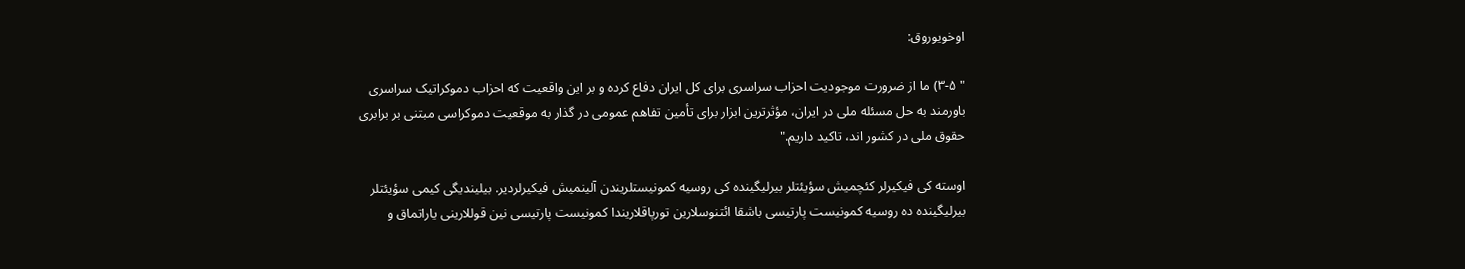اوخویوروق:

" ۳-۵) ما از ضرورت موجوديت احزاب سراسری برای کل ايران دفاع کرده و بر اين واقعيت که احزاب دموکراتيک سراسری باورمند به حل مسئله ملی در ايران، مؤثرترين ابزار برای تأمين تفاهم عمومی در گذار به موقعيت دموکراسی مبتنی بر برابری حقوق ملی در کشور اند، تاکيد داريم."

اوسته کی فیکیرلر کئچمیش سؤیئتلر بیرلیگینده کی روسیه کمونیستلریندن آلینمیش فیکیرلردیر. بیلیندیگی کیمی سؤیئتلر بیرلیگینده ده روسیه کمونیست پارتیسی باشقا ائتنوسلارین تورپاقلاریندا کمونیست پارتیسی نین قوللارینی یاراتماق و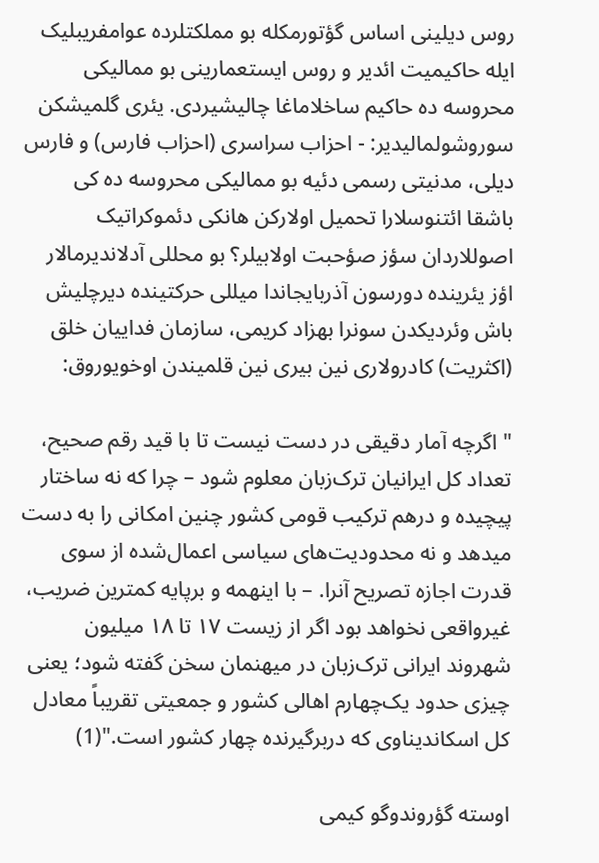روس دیلینی اساس گؤتورمکله بو مملکتلرده عوامفریبلیک ایله حاکیمیت ائدیر و روس ایستعمارینی بو ممالیکی محروسه ده حاکیم ساخلاماغا چالیشیردی. یئری گلمیشکن سوروشولمالیدیر: - احزاب سراسری (احزاب فارس) و فارس دیلی، مدنیتی رسمی دئیه بو ممالیکی محروسه ده کی باشقا ائتنوسلارا تحمیل اولارکن هانکی دئموکراتیک اصوللاردان سؤز صؤحبت اولابیلر؟ بو محللی آدلاندیرمالار اؤز یئرینده دورسون آذربایجاندا میللی حرکتینده دیرچلیش باش وئردیکدن سونرا بهزاد کریمی، سازمان فداییان خلق (اکثریت) کادرولاری نین بیری نین قلمیندن اوخویوروق:

" اگرچه آمار دقيقى در دست نيست تا با قيد رقم صحيح، تعداد کل ايرانيان ترک‌زبان معلوم شود – چرا که نه ساختار پيچيده و درهم ترکيب قومى کشور چنين امکانى را به دست ميدهد و نه محدوديت‌هاى سياسى اعمال‌شده از سوى قدرت اجازه تصريح آنرا. – با اينهمه و برپايه کمترين ضريب، غيرواقعى نخواهد بود اگر از زيست ۱۷ تا ۱۸ ميليون شهروند ايرانى ترک‌زبان در ميهنمان سخن گفته شود؛ يعنى چيزى حدود يک‌چهارم اهالى کشور و جمعيتى تقريباً معادل کل اسکانديناوى که دربرگيرنده چهار کشور است."(1)

اوسته گؤروندوگو کیمی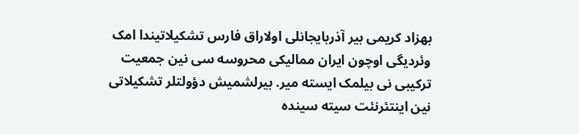بهزاد کریمی بیر آذربایجانلی اولاراق فارس تشکیلاتیندا امک وئردیگی اوچون ایران ممالیکی محروسه سی نین جمعیت ترکیبی نی بیلمک ایسته میر. بیرلشمیش دؤولتلر تشکیلاتی نین اینتئرنئت سیته سینده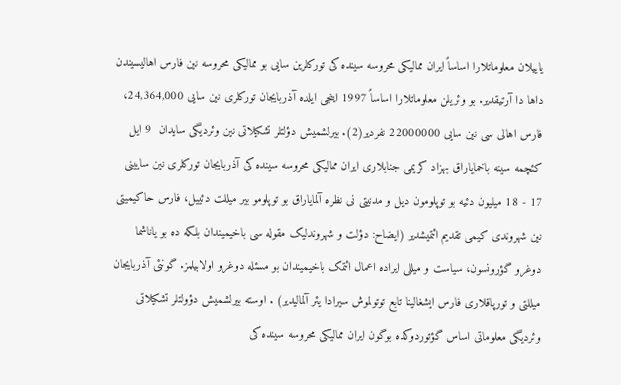یاییلان معلوماتلارا اساساً ایران ممالیکی محروسه سینده کی تورکلرین سایی بو ممالیکی محروسه نین فارس اهالیسیندن داها دا آرتیقدیر. بو وئریلن معلوماتلارا اساساً 1997 اینجی ایلده آذربایجان تورکلری نین سایی 24,364,000، فارس اهالی سی نین سایی 22000000 نفردیر(2). بیرلشمیش دؤلتلر تشکیلاتی نین وئردیگی سایدان  9 ایل کئچمه سینه باخمایاراق بهزاد کریمی جنابلاری ایران ممالیکی محروسه سینده کی آذربایجان تورکلری نین سایینی 17 - 18 میلیون دئیه بو توپلومون دیل و مدنیتی نی نظره آلمایاراق بو توپلومو بیر میللت دئییل، فارس حاکیمیتی نین شهروندی کیمی تقدیم ائتمیشدیر (ایضاح: دؤلت و شهروندلیک مقوله سی باخیمیندان بلکه ده بو یاناشما دوغرو گؤرونسون، سیاست و میللی ایراده اعمال ائتمک باخیمیندان بو مسئله دوغرو اولابیلمز. گونئی آذربایجان میللتی و تورپاقلاری فارس ایشغالینا تابع توتولموش سیرادا یئر آلمالیدیر) . اوسته بیرلشمیش دؤولتلر تشکیلاتی وئردیگی معلوماتی اساس گؤتوردوکده بوگون ایران ممالیکی محروسه سینده کی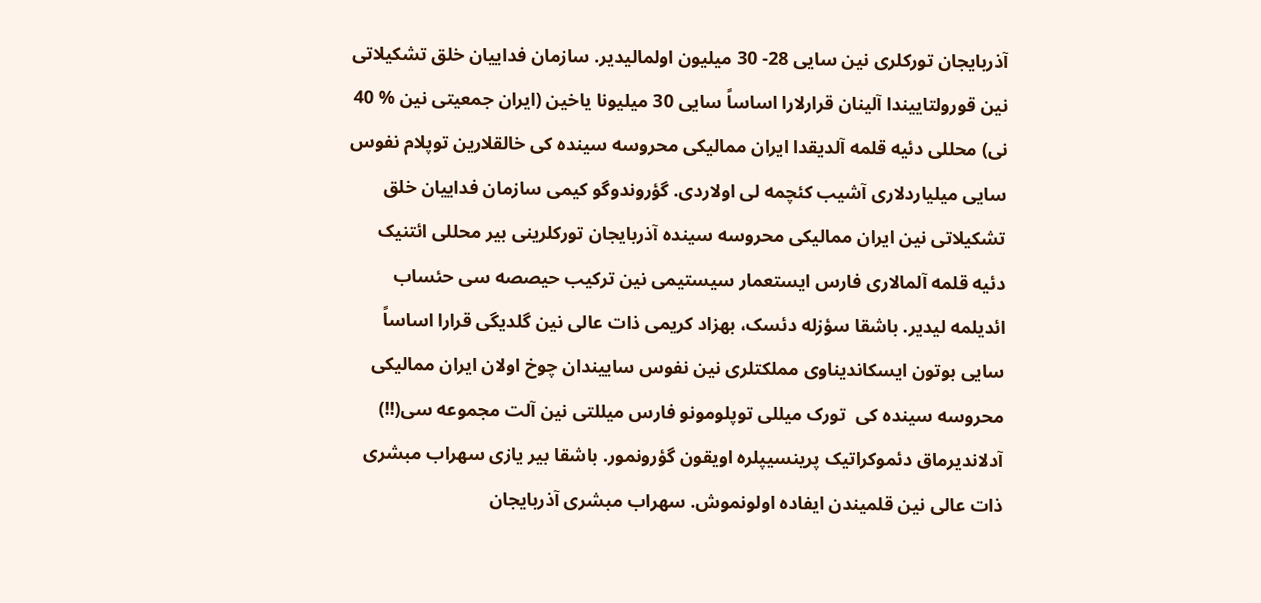آذربایجان تورکلری نین سایی 28- 30 میلیون اولمالیدیر. سازمان فداییان خلق تشکیلاتی نین قورولتاییندا آلینان قرارلارا اساساً سایی 30 میلیونا یاخین (ایران جمعیتی نین % 40 نی) محللی دئیه قلمه آلدیقدا ایران ممالیکی محروسه سینده کی خالقلارین توپلام نفوس سایی میلیاردلاری آشیب کئچمه لی اولاردی. گؤروندوگو کیمی سازمان فداییان خلق تشکیلاتی نین ایران ممالیکی محروسه سینده آذربایجان تورکلرینی بیر محللی ائتنیک دئیه قلمه آلمالاری فارس ایستعمار سیستیمی نین ترکیب حیصصه سی حئساب ائدیلمه لیدیر. باشقا سؤزله دئسک، بهزاد کریمی ذات عالی نین گلدیگی قرارا اساساً سایی بوتون ایسکاندیناوی مملکتلری نین نفوس ساییندان چوخ اولان ایران ممالیکی محروسه سینده کی  تورک میللی توپلومونو فارس میللتی نین آلت مجموعه سی(!!) آدلاندیرماق دئموکراتیک پرینسیپلره اویقون گؤرونمور. باشقا بیر یازی سهراب مبشری ذات عالی نین قلمیندن ایفاده اولونموش. سهراب مبشری آذربایجان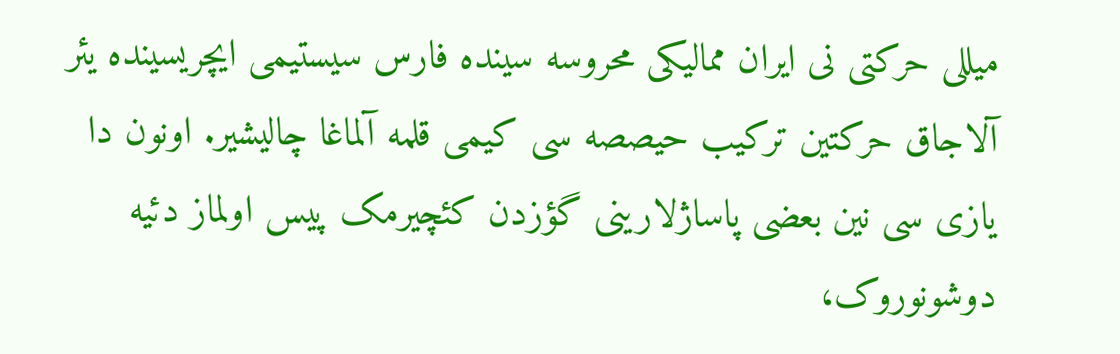میللی حرکتی نی ایران ممالیکی محروسه سینده فارس سیستیمی ایچریسینده یئر آلاجاق حرکتین ترکیب حیصصه سی کیمی قلمه آلماغا چالیشیر. اونون دا یازی سی نین بعضی پاساژلارینی گؤزدن کئچیرمک پیس اولماز دئیه دوشونوروک،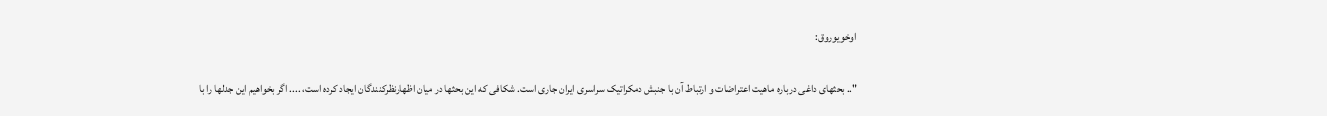اوخویوروق:

".. بحثهاى داغى درباره ماهيت اعتراضات و ارتباط آن با جنبش دمکراتيک سراسرى ايران جارى است. شکافى که اين بحثها در ميان اظهارنظرکنندگان ايجاد کرده است، .... اگر بخواهيم اين جدلها را با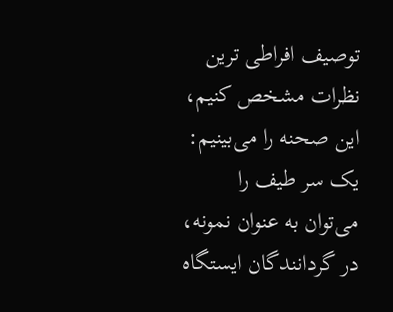توصيف افراطى ترين نظرات مشخص کنيم، اين صحنه را مى‌بينيم: يک سر طيف را مى‌توان به عنوان نمونه، در گردانندگان ايستگاه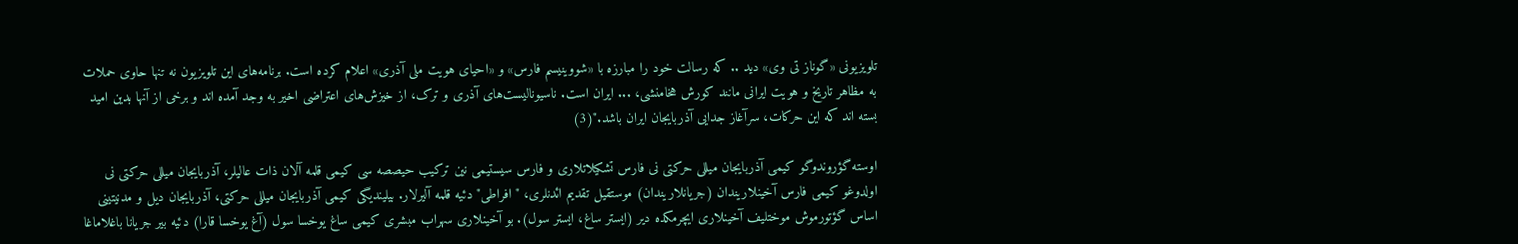تلويزيونى «گوناز تى وی» ديد .. که رسالت خود را مبارزه با «شووينيسم فارس» و «احياى هويت ملى آذری» اعلام کرده است. برنامه‌هاى اين تلويزيون نه تنها حاوى حملات به مظاهر تاريخ و هويت ايرانى مانند کورش هخامنشى، ... ايران است. ناسيوناليست‌هاى آذرى و ترک، از خيزش‌هاى اعتراضى اخير به وجد آمده اند و برخى از آنها بدين اميد بسته اند که اين حرکات، سرآغاز جدايى آذربايجان ايران باشد."(3)

اوسته گؤروندوگو کیمی آذربایجان میللی حرکتی نی فارس تشکیلاتلاری و فارس سیستیمی نین ترکیب حیصصه سی کیمی قلمه آلان ذات عالیلر، آذربایجان میللی حرکتی نی اولدوغو کیمی فارس آخینلاریندان (جریانلاریندان) موستقیل تقدیم ائدنلری، "افراطی" دئیه قلمه آلیرلار. بیلیندیگی کیمی آذربایجان میللی حرکتی، آذربایجان دیل و مدنیتینی اساس گؤتورموش موختلیف آخینلاری ایچرمکده دیر (ایستر ساغ، ایستر سول). بو آخینلاری سهراب مبشری کیمی ساغ یوخسا سول (آغ یوخسا قارا) دئیه بیر جریانا باغلاماغا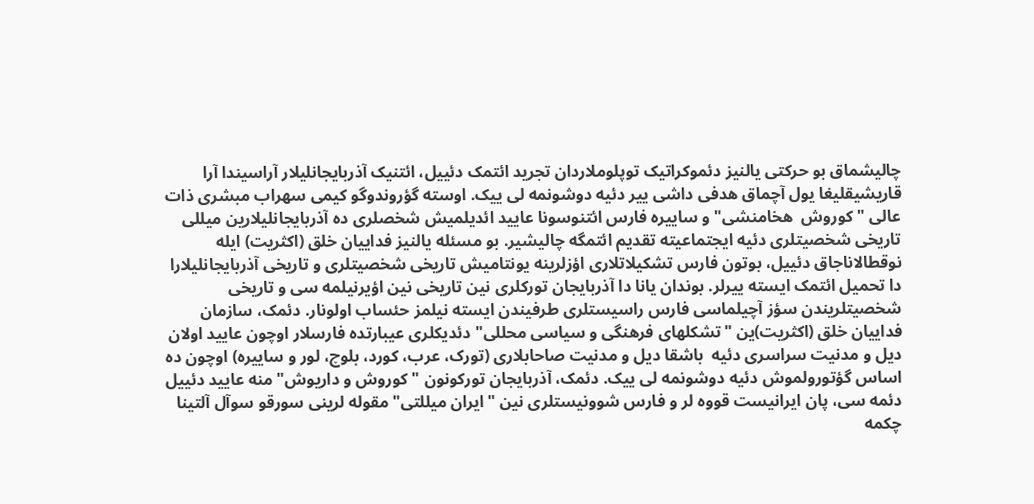چالیشماق بو حرکتی یالنیز دئموکراتیک توپلوملاردان تجرید ائتمک دئییل، ائتنیک آذربایجانلیلار آراسیندا آرا قاریشیقلیغا یول آچماق هدفی داشی ییر دئیه دوشونمه لی ییک. اوسته گؤروندوگو کیمی سهراب مبشری ذات عالی "کوروش  هخامنشی" و ساییره فارس ائتنوسونا عایید ائدیلمیش شخصلری ده آذربایجانلیلارین میللی تاریخی شخصیتلری دئیه ایجتماعیته تقدیم ائتمگه چالیشیر. بو مسئله یالنیز فداییان خلق (اکثریت) ایله نوقطالاناجاق دئییل، بوتون فارس تشکیلاتلاری اؤزلرینه یونتامیش تاریخی شخصیتلری و تاریخی آذربایجانلیلارا دا تحمیل ائتمک ایسته ییرلر. بوندان یانا دا آذربایجان تورکلری نین تاریخی نین اؤیرنیلمه سی و تاریخی شخصیتلریندن سؤز آچیلماسی فارس راسیستلری طرفیندن ایسته نیلمز حئساب اولونار. دئمک، سازمان فداییان خلق (اکثریت)ین "تشکلهای فرهنگی و سیاسی محللی" دئدیکلری عیبارتده فارسلار اوچون عایید اولان دیل و مدنیت سراسری دئیه  باشقا دیل و مدنیت صاحابلاری (تورک، عرب، کورد، بلوچ، لور و ساییره) اوچون ده اساس گؤتورولموش دئیه دوشونمه لی ییک. دئمک، آذربایجان تورکونون "کوروش و داریوش" منه عایید دئییل دئمه سی، پان ایرانیست قووه لر و فارس شوونیستلری نین "ایران میللتی" مقوله لرینی سورقو سوآل آلتینا چکمه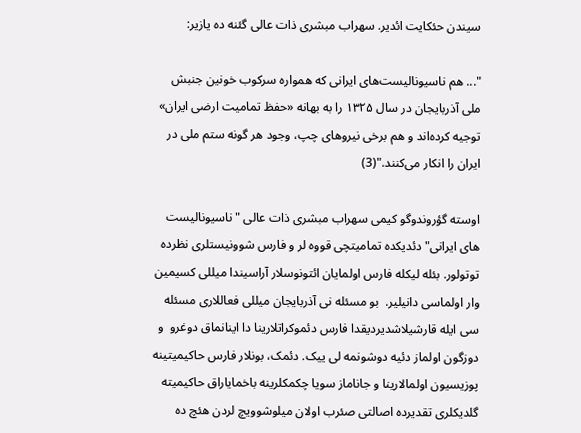سیندن حئکایت ائدیر. سهراب مبشری ذات عالی گئنه ده یازیر:

"... هم ناسيوناليست‌هاى ايرانى که همواره سرکوب خونين جنبش ملى آذربايجان در سال ١٣٢۵ را به بهانه «حفظ تماميت ارضى ايران» توجيه کرده‌اند و هم برخى نيروهاى چپ، وجود هر گونه ستم ملى در ايران را انکار مى‌کنند."(3)

اوسته گؤروندوگو کیمی سهراب مبشری ذات عالی "ناسیونالیست های ایرانی" دئدیکده تمامیتچی قووه لر و فارس شوونیستلری نظرده توتولور. بئله لیکله فارس اولمایان ائتونوسلار آراسیندا میللی کسیمین وار اولماسی دانیلیر.  بو مسئله نی آذربایجان میللی فعاللاری مسئله سی ایله قارشیلاشدیردیقدا فارس دئموکراتلارینا دا اینانماق دوغرو  و دوزگون اولماز دئیه دوشونمه لی ییک. دئمک، بونلار فارس حاکیمیتینه پوزیسیون اولمالارینا و جاناماز سویا چکمکلرینه باخمایاراق حاکیمیته گلدیکلری تقدیرده اصالتی صئرب اولان میلوشوویچ لردن هئچ ده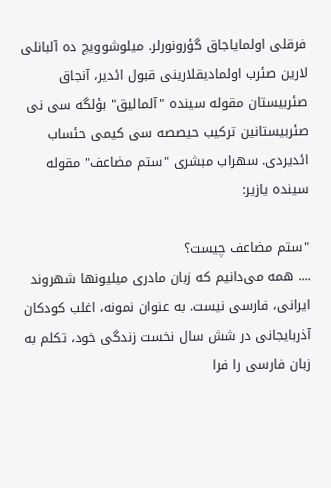فرقلی اولمایاجاق گؤرونورلر. میلوشوویچ ده آلبانلی لارین صئرب اولمادیقلارینی قبول ائدیر، آنجاق صئربیستان مقوله سینده "آلمالیق" بؤلگه سی نی صئربیستانین ترکیب حیصصه سی کیمی حئساب ائدیردی. سهراب مبشری "ستم مضاعف" مقوله سینده یازیر:

"ستم مضاعف چيست؟
.... همه مى‌دانيم که زبان مادرى ميليونها شهروند ايرانى، فارسى نيست. به عنوان نمونه، اغلب کودکان آذربايجانى در شش سال نخست زندگى خود، تکلم به زبان فارسى را فرا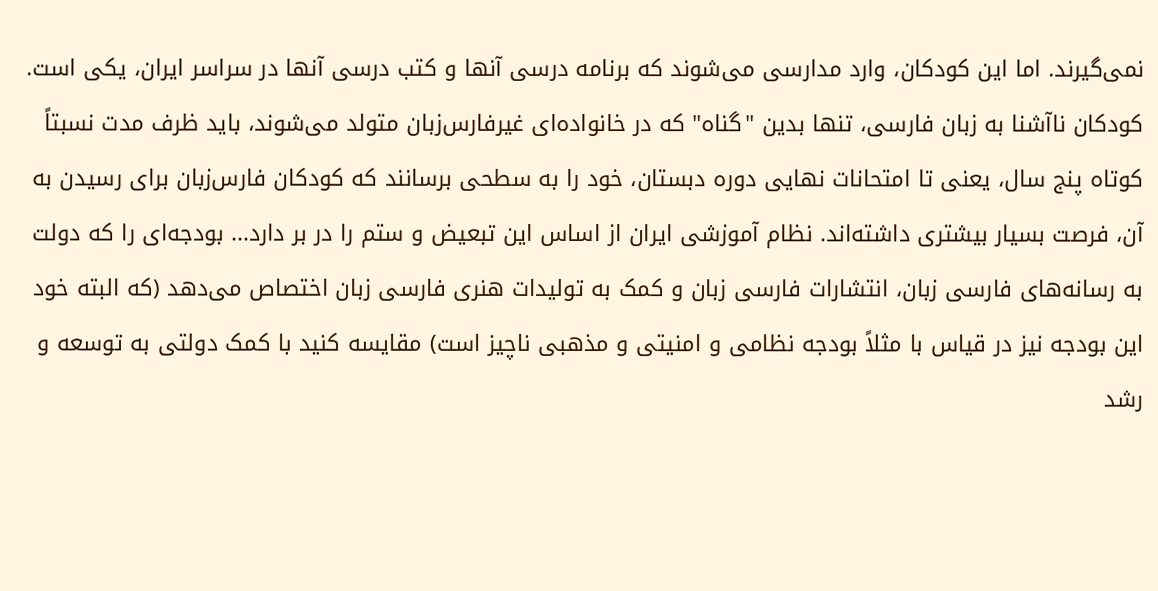نمى‌گيرند. اما اين کودکان، وارد مدارسى مى‌شوند که برنامه درسى آنها و کتب درسى آنها در سراسر ايران، يکى است. کودکان ناآشنا به زبان فارسى، تنها بدين "گناه" که در خانواده‌اى غيرفارس‌زبان متولد مى‌شوند، بايد ظرف مدت نسبتاً کوتاه پنج سال، يعنى تا امتحانات نهايى دوره دبستان، خود را به سطحى برسانند که کودکان فارس‌زبان براى رسيدن به آن، فرصت بسيار بيشترى داشته‌اند. نظام آموزشى ايران از اساس اين تبعيض و ستم را در بر دارد... بودجه‌اى را که دولت به رسانه‌هاى فارسى زبان، انتشارات فارسى زبان و کمک به توليدات هنرى فارسى زبان اختصاص مى‌دهد (که البته خود اين بودجه نيز در قياس با مثلاً بودجه نظامى و امنيتى و مذهبى ناچيز است) مقايسه کنيد با کمک دولتى به توسعه و رشد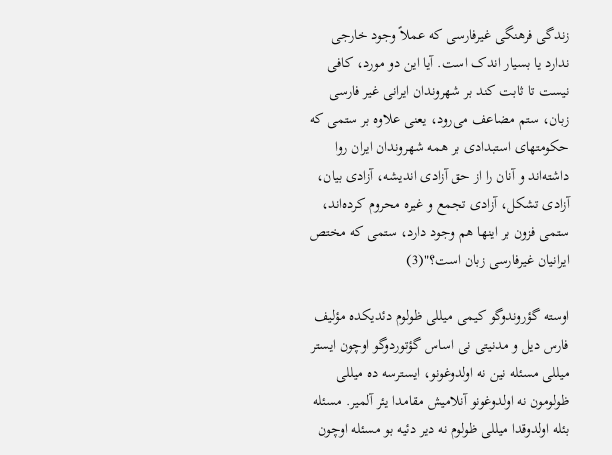زندگى فرهنگى غيرفارسى که عملاً وجود خارجى ندارد يا بسيار اندک است. آيا اين دو مورد، کافى نيست تا ثابت کند بر شهروندان ايرانى غير فارسى زبان، ستم مضاعف مى‌رود، يعنى علاوه بر ستمى که حکومتهاى استبدادى بر همه شهروندان ايران روا داشته‌اند و آنان را از حق آزادى انديشه، آزادى بيان، آزادى تشکل، آزادى تجمع و غيره محروم کرده‌اند، ستمى فزون بر اينها هم وجود دارد، ستمى که مختص ايرانيان غيرفارسى زبان است؟"(3)

اوسته گؤروندوگو کیمی میللی ظولوم دئدیکده مؤلیف فارس دیل و مدنیتی نی اساس گؤتوردوگو اوچون ایستر میللی مسئله نین نه اولدوغونو، ایسترسه ده میللی ظولومون نه اولدوغونو آنلامیش مقامدا یئر آلمیر. مسئله بئله اولدوقدا میللی ظولوم نه دیر دئیه بو مسئله اوچون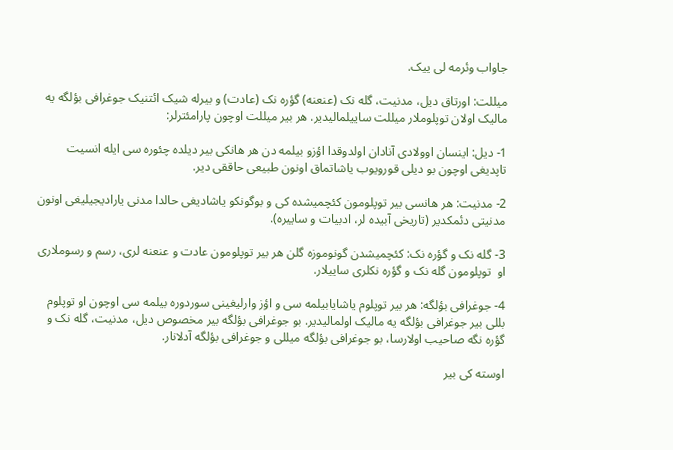جاواب وئرمه لی ییک.

میللت: اورتاق دیل، مدنیت، گله نک (عنعنه) گؤره نک (عادت) و بیرله شیک ائتنیک جوغرافی بؤلگه یه مالیک اولان توپلوملار میللت ساییلمالیدیر. هر بیر میللت اوچون پارامئترلر:

1- دیل: اینسان اوولادی آنادان اولدوقدا اؤزو بیلمه دن هر هانکی بیر دیلده چئوره سی ایله انسیت تاپدیغی اوچون بو دیلی قورویوب یاشاتماق اونون طبیعی حاققی دیر.

2- مدنیت: هر هانسی بیر توپلومون کئچمیشده کی و بوگونکو یاشادیغی حالدا مدنی یارادیجیلیغی اونون مدنیتی دئمکدیر (تاریخی آبیده لر، ادبیات و ساییره).

3- گله نک و گؤره نک: کئچمیشدن گونوموزه گلن هر بیر توپلومون عادت و عنعنه لری، رسم و رسوملاری او  توپلومون گله نک و گؤره نکلری ساییلار.

4- جوغرافی بؤلگه: هر بیر توپلوم یاشایابیلمه سی و اؤز وارلیغینی سوردوره بیلمه سی اوچون او توپلوم بللی بیر جوغرافی بؤلگه یه مالیک اولمالیدیر. بو جوغرافی بؤلگه بیر مخصوص دیل، مدنیت، گله نک و  گؤره نگه صاحیب اولارسا، بو جوغرافی بؤلگه میللی و جوغرافی بؤلگه آدلانار.

اوسته کی بیر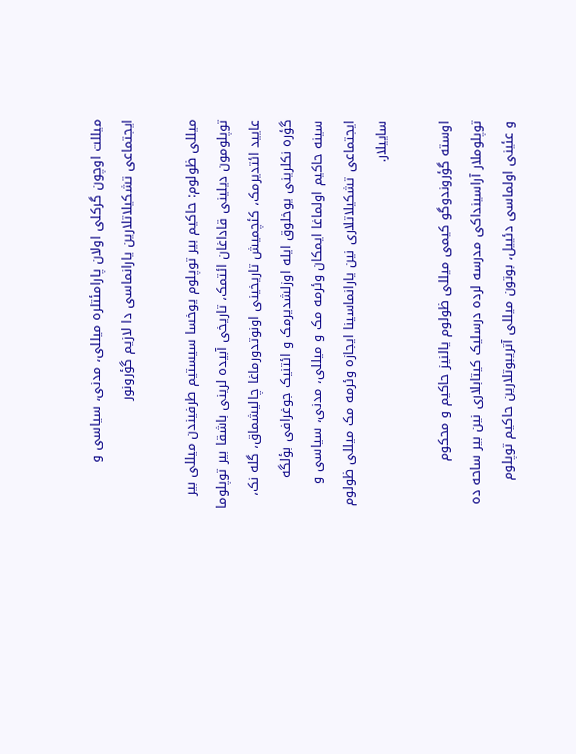میللت اوچون گرکلی اولان پارامئتلره میللی، مدنی، سیاسی و ایجتماعی تشکیلاتلارین یارانماسی دا لازیم گؤرونور

میللی ظولوم: حاکیم بیر توپلوم یوخسا سیستیم طرفیندن میللی بیر توپلومون دیلینی قاداغان ائتمک، تاریخی آبیده لرینی باشقا بیر توپلوما عایید ائتدیرمک، کئچمیش تاریخینی اونوتدورماغا چالیشماق، گله نک، گؤره نکلرینی یوخلوق ایله اوزلشدیرمک و ائتنیک جوغرافی بؤلگه سینه حاکیم اولماغا ایمکان وئرمه مک و میللی، مدنی، سیاسی و ایجتماعی تشکیلاتلاری نین یارانماسینا ایجازه وئرمه مک میللی ظولوم ساییلار.

اوسته گؤروندوگو کیمی میللی ظولوم یالنیز حاکیم و محکوم توپلوملار آراسینداکی مدرسه لرده درسلیک کیتابلاری نین بیر ساحه ده و عئینی اولماسی دئییل، بوتون میللی آتریبوتلارین حاکیم توپلوم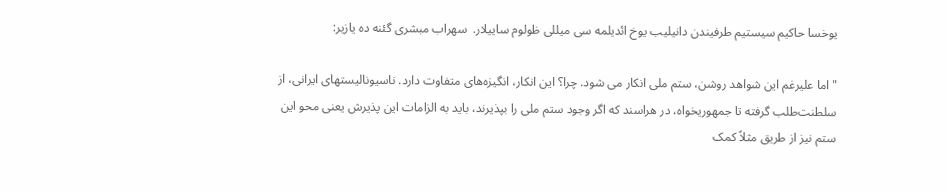یوخسا حاکیم سیستیم طرفیندن دانیلیب یوخ ائدیلمه سی میللی ظولوم ساییلار.  سهراب مبشری گئنه ده یازیر:

"اما عليرغم اين شواهد روشن، ستم ملى انکار مى شود. چرا؟ اين انکار، انگيزه‌هاى متفاوت دارد. ناسيوناليستهاى ايرانى، از سلطنت‌طلب گرفته تا جمهوريخواه، در هراسند که اگر وجود ستم ملى را بپذيرند، بايد به الزامات اين پذيرش يعنى محو اين ستم نيز از طريق مثلاً کمک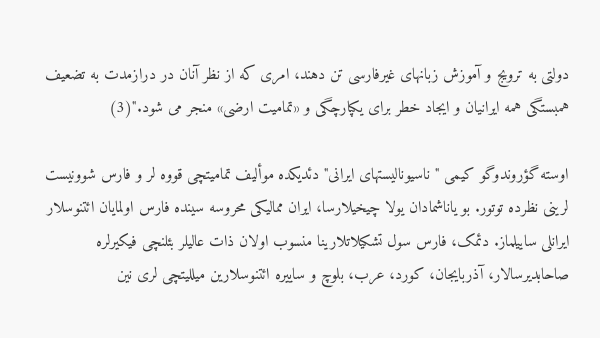دولتى به ترويج و آموزش زبانهاى غيرفارسى تن دهند، امرى که از نظر آنان در درازمدت به تضعيف همبستگى همه ايرانيان و ايجاد خطر براى يکپارچگى و «تماميت ارضی» منجر مى شود."(3)

اوسته گؤروندوگو کیمی "ناسیونالیستهای ایرانی" دئدیکده موألیف تمامیتچی قووه لر و فارس شوونیست لرینی نظرده توتور. بو یاناشمادان یولا چیخیلارسا، ایران ممالیکی محروسه سینده فارس اولمایان ائتنوسلار ایرانلی ساییلماز. دئمک، فارس سول تشکیلاتلارینا منسوب اولان ذات عالیلر بئلنچی فیکیرلره صاحابدیرسالار، آذربایجان، کورد، عرب، بلوچ و ساییره ائتنوسلارین میللیتچی لری نین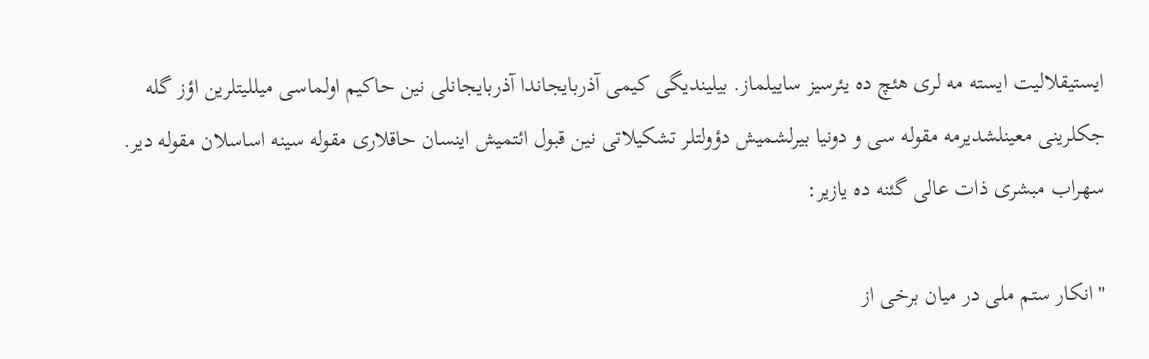ایستیقلالیت ایسته مه لری هئچ ده یئرسیز ساییلماز. بیلیندیگی کیمی آذربایجاندا آذربایجانلی نین حاکیم اولماسی میللیتلرین اؤز گله جکلرینی معینلشدیرمه مقوله سی و دونیا بیرلشمیش دؤولتلر تشکیلاتی نین قبول ائتمیش اینسان حاقلاری مقوله سینه اساسلان مقوله دیر. سهراب مبشری ذات عالی گئنه ده یازیر:

"انکار ستم ملى در ميان برخى از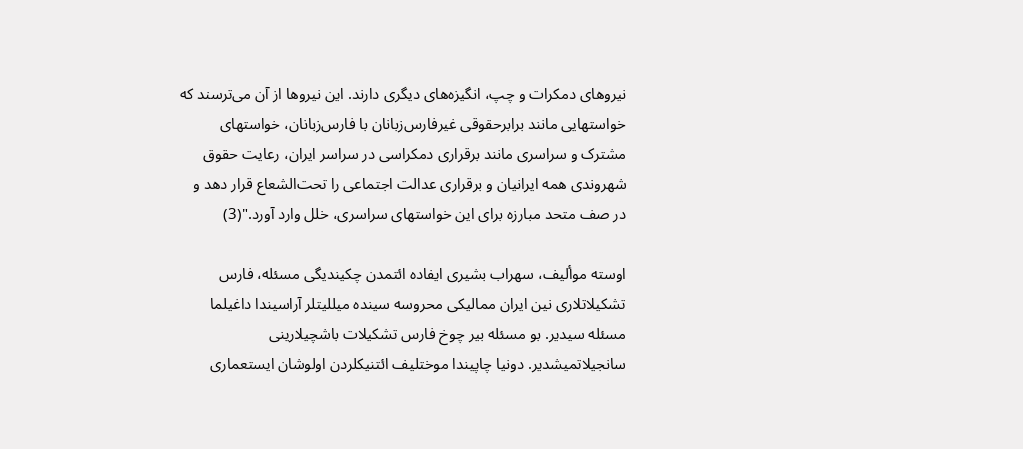نيروهاى دمکرات و چپ، انگيزه‌هاى ديگرى دارند. اين نيروها از آن مى‌ترسند که خواستهايى مانند برابرحقوقى غيرفارس‌زبانان با فارس‌زبانان، خواستهاى مشترک و سراسرى مانند برقرارى دمکراسى در سراسر ايران، رعايت حقوق شهروندى همه ايرانيان و برقرارى عدالت اجتماعى را تحت‌الشعاع قرار دهد و در صف متحد مبارزه براى اين خواستهاى سراسرى، خلل وارد آورد."(3)

اوسته موألیف، سهراب بشیری ایفاده ائتمدن چکیندیگی مسئله، فارس تشکیلاتلاری نین ایران ممالیکی محروسه سینده میللیتلر آراسیندا داغیلما مسئله سیدیر. بو مسئله بیر چوخ فارس تشکیلات باشچیلارینی سانجیلاتمیشدیر. دونیا چاپیندا موختلیف ائتنیکلردن اولوشان ایستعماری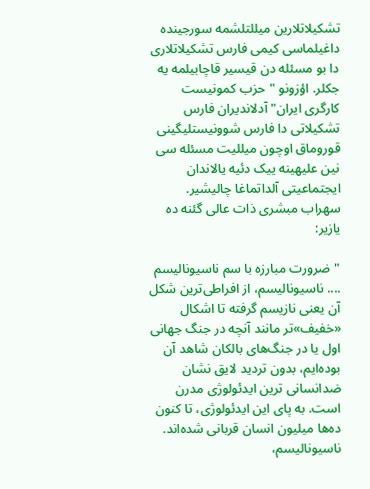تشکیلاتلارین میللتلشمه سورجینده داغیلماسی کیمی فارس تشکیلاتلاری دا بو مسئله دن قیسیر قاچابیلمه یه جکلر. اؤزونو "حزب کمونیست کارگری ایران" آدلاندیران فارس تشکیلاتی دا فارس شوونیستلیگینی قوروماق اوچون میللیت مسئله سی نین علیهینه ییک دئیه یالاندان ایجتماعیتی آلداتماغا چالیشیر. سهراب مبشری ذات عالی گئنه ده یازیر:

" ضرورت مبارزه با سم ناسيوناليسم
.... ناسيوناليسم، از افراطى‌ترين شکل آن يعنى نازيسم گرفته تا اشکال «خفيف»تر مانند آنچه در جنگ جهانى اول يا در جنگ‌هاى بالکان شاهد آن بوده‌ايم، بدون ترديد لايق نشان ضدانسانى ترين ايدئولوژى مدرن است. به پاى اين ايدئولوژى، تا کنون ده‌ها ميليون انسان قربانى شده‌اند. ناسيوناليسم،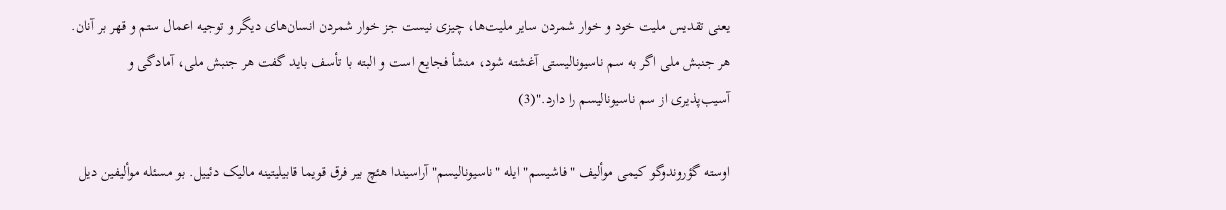يعنى تقديس مليت خود و خوار شمردن ساير مليت‌ها، چيزى نيست جز خوار شمردن انسان‌هاى ديگر و توجيه اعمال ستم و قهر بر آنان. هر جنبش ملى اگر به سم ناسيوناليستى آغشته شود، منشأ فجايع است و البته با تأسف بايد گفت هر جنبش ملى، آمادگى و آسيب‌پذيرى از سم ناسيوناليسم را دارد."(3)

اوسته گؤروندوگو کیمی موألیف "فاشیسم" ایله "ناسیونالیسم" آراسیندا هئچ بیر فرق قویما قابیلیتینه مالیک دئییل. بو مسئله موألیفین دیل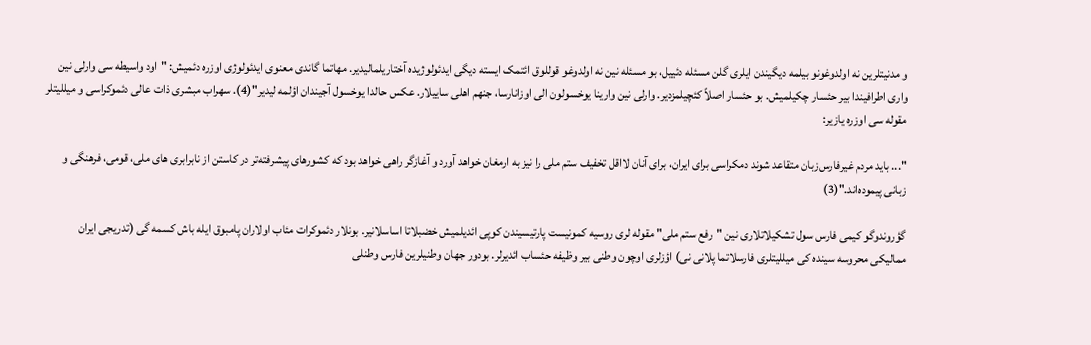و مدنیتلرین نه اولدوغونو بیلمه دیگیندن ایلری گلن مسئله دئییل، بو مسئله نین نه اولدوغو قوللوق ائتمک ایسته دیگی ایدئولوژیده آختاریلمالیدیر. مهاتما گاندی معنوی ایدئولوژی اوزره دئمیش: "اود واسیطه سی وارلی نین واری اطرافیندا بیر حئسار چکیلمیش. بو حئسار اصلاً کئچیلمزدیر. وارلی نین وارینا یوخسولون الی اوزانارسا، جنهم اهلی ساییلار. عکس حالدا یوخسول آجیندان اؤلمه لیدیر"(4). سهراب مبشری ذات عالی دئموکراسی و میللیتلر مقوله سی اوزره یازیر:

"... بايد مردم غيرفارس‌زبان متقاعد شوند دمکراسى براى ايران، براى آنان لااقل تخفيف ستم ملى را نيز به ارمغان خواهد آورد و آغازگر راهى خواهد بود که کشورهاى پيشرفته‌تر در کاستن از نابرابرى هاى ملى، قومى، فرهنگى و زبانى پيموده‌اند."(3)

گؤروندوگو کیمی فارس سول تشکیلاتلاری نین "رفع ستم ملی" مقوله لری روسیه کمونیست پارتیسیندن کوپی ائدیلمیش خضبلاتا اساسلانیر. بونلار دئموکرات مئاب اولاران پامبوق ایله باش کسمه گی (تدریجی ایران ممالیکی محروسه سینده کی میللیتلری فارسلاتما پلانی نی) اؤزلری اوچون وطنی بیر وظیفه حئساب ائدیرلر. بودور جهان وطنیلرین فارس وطنلی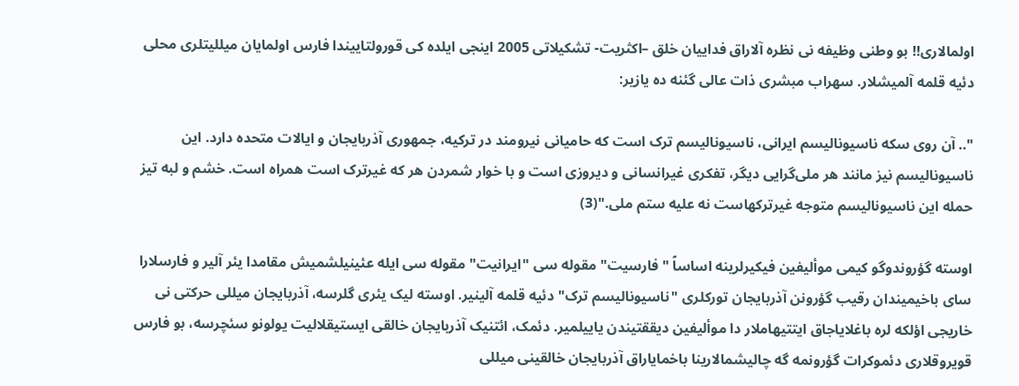اولمالاری!! بو وطنی وظیفه نی نظره آلاراق فداییان خلق –اکثریت- تشکیلاتی 2005 اینجی ایلده کی قورولتاییندا فارس اولمایان میللیتلری محلی دئیه قلمه آلمیشلار. سهراب مبشری ذات عالی گئنه ده یازیر:

".. آن روى سکه ناسيوناليسم ايرانى، ناسيوناليسم ترک است که حاميانى نيرومند در ترکيه، جمهورى آذربايجان و ايالات متحده دارد. اين ناسيوناليسم نيز مانند هر ملى‌گرايى ديگر، تفکرى غيرانسانى و ديروزى است و با خوار شمردن هر که غيرترک است همراه است. خشم و لبه تيز حمله اين ناسيوناليسم متوجه غيرترکهاست نه عليه ستم ملى."(3)

اوسته گؤروندوگو کیمی موألیفین فیکیرلرینه اساساً "فارسیت" مقوله سی "ایرانیت" مقوله سی ایله عئینیلشمیش مقامدا یئر آلیر و فارسلارا سای باخیمیندان رقیب گؤرونن آذربایجان تورکلری "ناسیونالیسم ترک" دئیه قلمه آلینیر. اوسته لیک یئری گلرسه، آذربایجان میللی حرکتی نی خاریجی اؤلکه لره باغلایاجاق ایتتیهاملار دا موألیفین دیققتیندن یاییلمیر. دئمک، ائتنیک آذربایجان خالقی ایستیقلالیت یولونو سئچرسه، بو فارس قویروقلاری دئموکرات گؤرونمه گه چالیشمالارینا باخمایاراق آذربایجان خالقینی میللی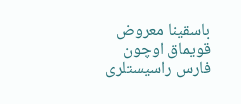باسقینا معروض قویماق اوچون فارس راسیستلری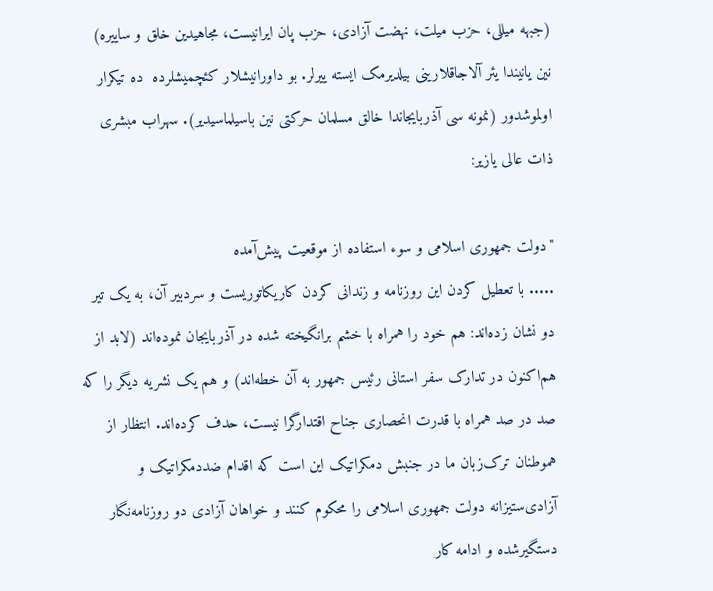(جبهه میللی، حزب میلت، نهضت آزادی، حزب پان ایرانیست، مجاهیدین خلق و ساییره) نین یانیندا یئر آلاجاقلارینی بیلدیرمک ایسته ییرلر. بو داورانیشلار کئچمیشلرده  ده تیکرار اولموشدور (نمونه سی آذربایجاندا خالق مسلمان حرکتی نین باسیلماسیدیر). سهراب مبشری ذات عالی یازیر:

"دولت جمهورى اسلامى و سوء استفاده از موقعيت پيش‌آمده
..... با تعطيل کردن اين روزنامه و زندانى کردن کاريکاتوريست و سردبير آن، به يک تير دو نشان زده‌اند: هم خود را همراه با خشم برانگيخته شده در آذربايجان نموده‌اند (لابد از هم‌اکنون در تدارک سفر استانى رئيس جمهور به آن خطه‌اند) و هم يک نشريه ديگر را که صد در صد همراه با قدرت انحصارى جناح اقتدارگرا نيست، حدف کرده‌اند. انتظار از هموطنان ترک‌زبان ما در جنبش دمکراتيک اين است که اقدام ضددمکراتيک و آزادى‌ستيزانه دولت جمهورى اسلامى را محکوم کنند و خواهان آزادى دو روزنامه‌نگار دستگيرشده و ادامه کار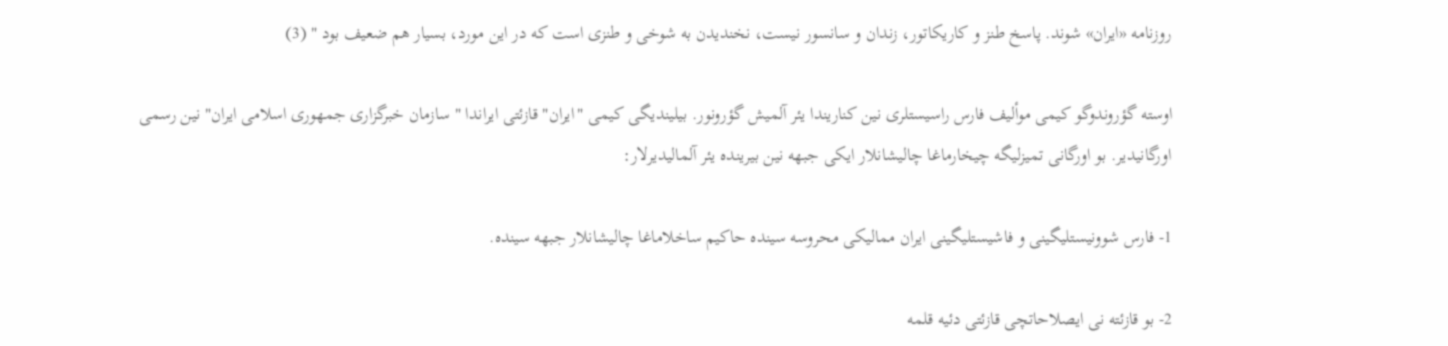روزنامه «ايران» شوند. پاسخ طنز و کاريکاتور، زندان و سانسور نيست، نخنديدن به شوخى و طنزى است که در اين مورد، بسيار هم ضعيف بود " (3)

اوسته گؤروندوگو کیمی موألیف فارس راسیستلری نین کناریندا یئر آلمیش گؤرونور. بیلیندیگی کیمی "ایران" قازئتی ایراندا " سازمان خبرگزارى جمهورى اسلامى ايران" نین رسمی اورگانیدیر. بو اورگانی تمیزلیگه چیخارماغا چالیشانلار ایکی جبهه نین بیرینده یئر آلمالیدیرلار:

1- فارس شوونیستلیگینی و فاشیستلیگینی ایران ممالیکی محروسه سینده حاکیم ساخلاماغا چالیشانلار جبهه سینده.

2- بو قازئته نی ایصلاحاتچی قازئتی دئیه قلمه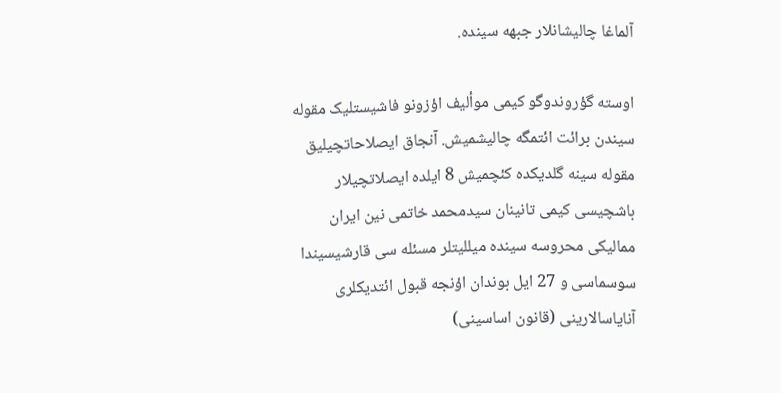آلماغا چالیشانلار جبهه سینده.

اوسته گؤروندوگو کیمی موألیف اؤزونو فاشیستلیک مقوله سیندن برائت ائتمگه چالیشمیش. آنجاق ایصلاحاتچیلیق مقوله سینه گلدیکده کئچمیش 8 ایلده ایصلاتچیلار باشچیسی کیمی تانینان سیدمحمد خاتمی نین ایران ممالیکی محروسه سینده میللیتلر مسئله سی قارشیسیندا سوسماسی و 27 ایل بوندان اؤنجه قبول ائتدیکلری آنایاسالارینی (قانون اساسینی)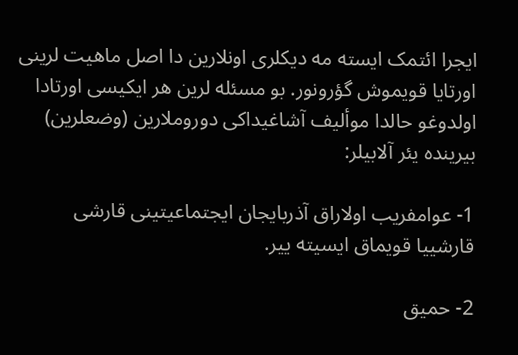ایجرا ائتمک ایسته مه دیکلری اونلارین دا اصل ماهیت لرینی اورتایا قویموش گؤرونور. بو مسئله لرین هر ایکیسی اورتادا اولدوغو حالدا موألیف آشاغیداکی دوروملارین (وضعلرین) بیرینده یئر آلابیلر:

1- عوامفریب اولاراق آذربایجان ایجتماعیتینی قارشی قارشییا قویماق ایسیته ییر.

2- حمیق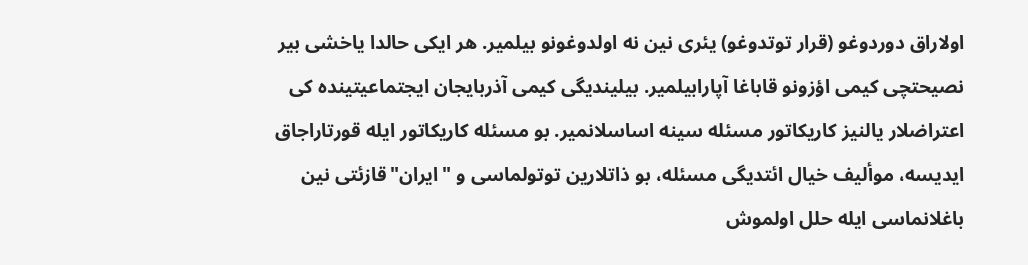اولاراق دوردوغو (قرار توتدوغو) یئری نین نه اولدوغونو بیلمیر. هر ایکی حالدا یاخشی بیر نصیحتچی کیمی اؤزونو قاباغا آپارابیلمیر. بیلیندیگی کیمی آذربایجان ایجتماعیتینده کی اعتراضلار یالنیز کاریکاتور مسئله سینه اساسلانمیر. بو مسئله کاریکاتور ایله قورتاراجاق ایدیسه، موألیف خیال ائتدیگی مسئله، بو ذاتلارین توتولماسی و "ایران"قازئتی نین باغلانماسی ایله حلل اولموش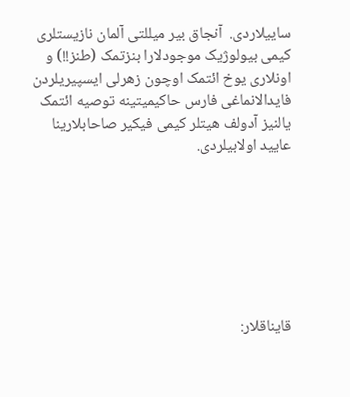ساییلاردی.  آنجاق بیر میللتی آلمان نازیستلری کیمی بیولوژیک موجودلارا بنزتمک (طنز!!) و اونلاری یوخ ائتمک اوچون زهرلی ایسپیریلردن فایدالانماغی فارس حاکیمیتینه توصیه ائتمک یالنیز آدولف هیتلر کیمی فیکیر صاحابلارینا عایید اولابیلردی.







قایناقلار: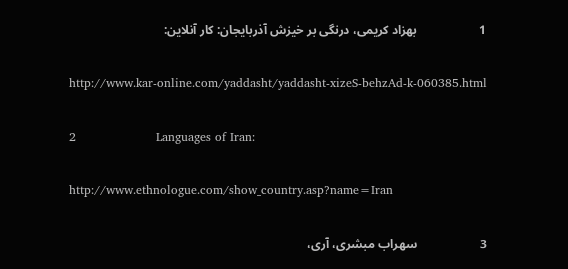1                    بهزاد کریمی، درنگی بر خیزش آذربایجان: کار آنلاین:

http://www.kar-online.com/yaddasht/yaddasht-xizeS-behzAd-k-060385.html

2                    Languages of Iran:

http://www.ethnologue.com/show_country.asp?name=Iran

3                    سهراب مبشرى، آرى،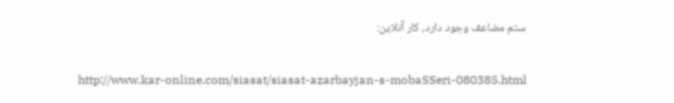ستم مضاعف وجود دارد، کار آنلاین:

http://www.kar-online.com/siasat/siasat-azarbayjan-s-mobaSSeri-080385.html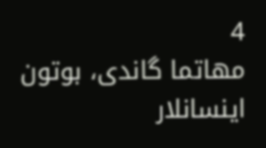4                    مهاتما گاندی، بوتون اینسانلار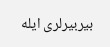بیربیرلری ایله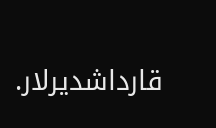قارداشدیرلار.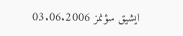ایشیق سؤنمز 03.06.2006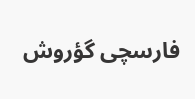فارسچی گؤروش